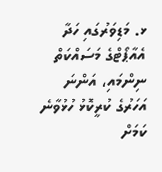ޅ. މަޑިވަރުގައި ހަދާ އެއާޕޯޓްގެ މަސައްކަތް ނިންމައި، އަންނަ އަހަރުގެ ކުރީކޮޅު ހުޅުވާނެ ކަމަށް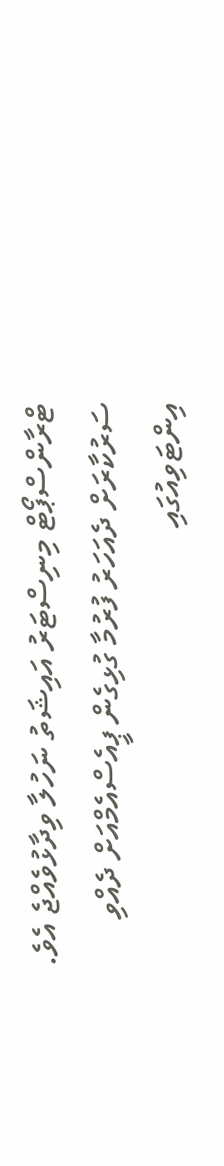ޓްރާންސްޕޯޓް މިނިސްޓަރު އައިޝަތު ނަހުލާ ވިދާޅުވެއްޖެ އެވެ.
ސަރުކާރަށް ދެއަހަރު ފުރުމާ ގުޅިގެން ޕީއެސްއެމްއަށް ދެއްވި އިންޓަވިއުގައި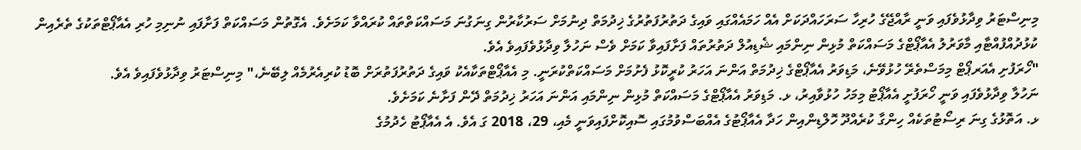މިނިސްޓަރު ވިދާޅުވެފައި ވަނީ ރާއްޖޭގެ ހުރިހާ ސަރަހައްދަކަށް އެއް ހަމައެއްގައި ވައިގެ ދަތުރުފަތުރުގެ ޚިދުމަތް ދިނުމަށް ސަރުކާރުން ގިނަގުނަ މަސައްކަތްތައް ކުރައްވާ ކަމަށެވެ. އެގޮތުން މަސައްކަތް ފަށާފައި ނުނިމި ހުރި އެއާޕޯޓްތަކުގެ ތެރެއިން ކުޅުދުއްފުއްޓާއި މާވަރުލު އެއާޕޯޓްގެ މަސައްކަތް މުޅިން ނިންމައި ޝެޑިއުލް ދަތުރުތައް ފަށާފައިވާ ކަމަށް ވެސް ނަހުލާ ވިދާޅުވެފައިވެ އެވެ.
"ހޯރަފުށި އެއަރޕޯޓް މިމަސްތެރޭ ހުޅުވޭނެ، މަޑިވަރު އެއާޕޯޓްގެ ޚިދުމަތް އަންނަ އަހަރު ކުރީކޮޅު ފެށުމަށް މަސައްކަތްކުރަނީ. މި އެއާޕޯޓްތަކާއެކު ވައިގެ ދަތުރުފަތުރަށް ބޮޑު ކުރިއެރުމެއް ލިބޭނެ،" މިނިސްޓަރު ވިދާޅުވެފައިވެ އެވެ.
ނަހުލާ ވިދާޅުވެފައި ވަނީ ހޯރަފުށީ އެއާޕޯޓު މިމަހު ހުޅުވާއިރު، ޅ. މަޑިވަރު އެއާޕޯޓްގެ މަސައްކަތް މުޅިން ނިންމައި އަންނަ އަހަރު ޚިދުމަތް ދޭން ފަށާނެ ކަމަށެވެ.
ޅ. އަތޮޅުގެ ގިނަ ރިސޯޓުތަކެއް ހިންގާ ކުރެއްދޫ ހޮލްޑިންއިން ހަދާ އެއާޕޯޓުގެ އެއްބަސްވުމުގައި ސޮއިކޮށްފައިވަނީ މެއި، 29، 2018 ގަ އެވެ. އެ އެއާޕޯޓު ހެދުމުގެ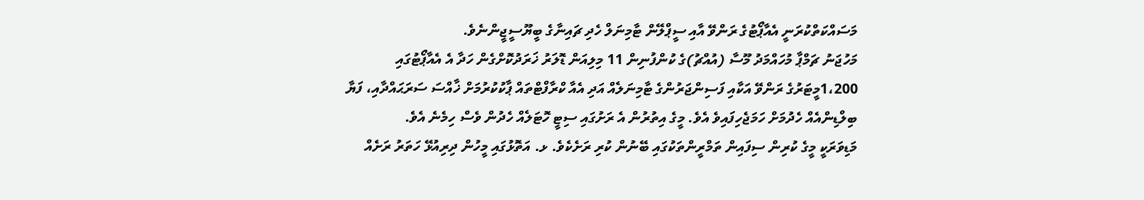މަސައްކަތްކުރަނީ އެއާޕޯޓުގެ ރަންވޭ އާއި ސީޕްލޭން ޓާމިނަލް ހެދި ޗައިނާގެ ބީޔޫސީޖީންނެވެ.
މަހުޖަނު ޗަމްޕާ މުހައްމަދު މޫސާ (އުއްޗު)ގެ ކުންފުނިން 11 މިލިއަން ޑޮލަރު ޚަރަދުކޮށްގެން ހަދާ އެ އެއާޕޯޓުގައި 1،200މީޓަރުގެ ރަންވޭ އަކާއި ފަސިންޖަރުންގެ ޓާމިނަލެއް އަދި އެއާ ކްރާފްޓްތައް ޕާކުކުރުމަށް ޚާއްސަ ސަރަޙައްދާއި، ފަޔާ ބިލްޑިންއެއް ހެދުމަށް ހަމަޖެހިފައިވެ އެވެ. މީގެ އިތުރުން އެ ރަށުގައި ސިޓީ ހޮޓަލެއް ހެދުން ވެސް ހިމެނެ އެވެ.
މަޑިވަރަކީ މީގެ ކުރިން ސިފައިން ތަމްރީންތަކުގައި ބޭނުން ކުރި ރަށެކެވެ. ޅ. އަތޮޅުގައި މީހުން ދިރިއުޅޭ ހަތަރު ރަށެއް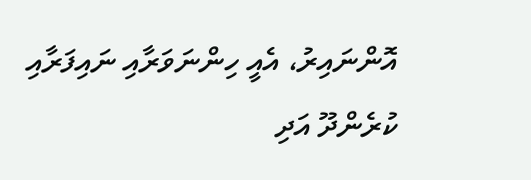އޮންނައިރު، އެއީ ހިންނަވަރާއި ނައިފަރާއި ކުރެންދޫ އަދި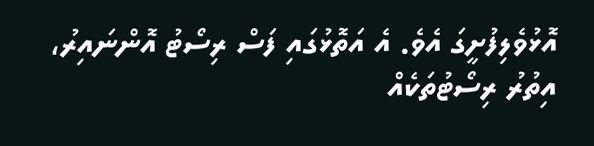އޮޅުވެލިފުށީގަ އެވެ. އެ އަތޮޅުގައި ފަސް ރިސޯޓު އޮންނައިރު، އިތުރު ރިސޯޓުތަކެއް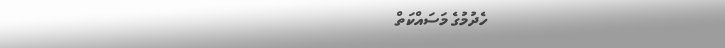ހެދުމުގެ މަސައްކަތް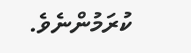ކުރަމުންނެވެ.